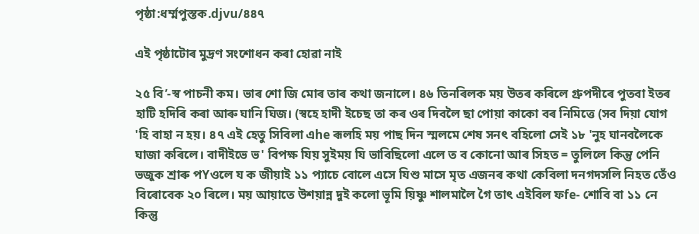পৃষ্ঠা:ধৰ্ম্মপুস্তক.djvu/৪৪৭

এই পৃষ্ঠাটোৰ মুদ্ৰণ সংশোধন কৰা হোৱা নাই

২৫ বি’-স্ব পাচনী কম। ভাৰ শো জি মোৰ তাৰ কথা জনালে। ৪৬ তিনৰিলক ময় উতৰ কৰিলে গ্ৰুপদীৰে পুতবা ইতৰ হাটি হদিৰি কৰা আৰু ঘানি ঘিজ। (স্বহে হাদী ইচেছ তা কৰ ওৰ দিবলৈ ছা পোয়া কাকো বৰ নিমিত্তে (সব দিয়া যোগ 'হি বাহা ন হয়। ৪৭ এই হেতু সিবিলা এhe ৰূলহি ময় পাছ দিন স্মলমে শেষ সনৎ বহিলো সেই ১৮ 'নুহ ঘানবলৈকে ঘাজা কৰিলে। বাদীইভে ভ' বিপক্ষ যিয় সুইময় যি ভাবিছিলো এলে ত ব কোনো আৰ সিহত = তুলিলে কিন্তু পেনি ভজুক শ্ৰাৰু পYওলে য ক জীয়াই ১১ প্যাচে বোলে এসে যিশু মাসে মৃত এজনৰ কথা কেবিলা দনগদসলি নিহত তেঁও বিৰোবেক ২০ ৰিলে। ময় আয়াতে উশয়ান্ন দুই কলো ভূমি য়িষ্ণু শালমালৈ গৈ তাৎ এইবিল ফfe- শোবি বা ১১ নে কিন্তু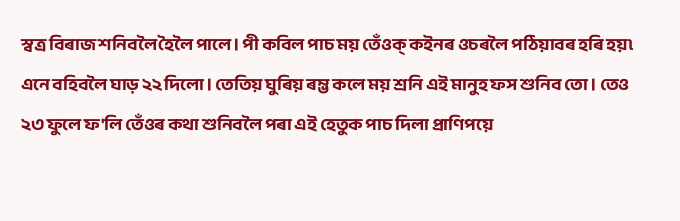স্বত্ৰ বিৰাজ শনিবলৈ হৈলৈ পালে। পী কবিল পাচ ময় তেঁওক্ কইনৰ ওচৰলৈ পঠিয়াবৰ হৰি হয়৷ এনে বহিবলৈ ঘাড় ২২ দিলো। তেতিয় ঘুৰিয় ৰম্ভ কলে ময় শ্ৰনি এই মানুহ ফস শুনিব তো। তেও ২৩ ফুলে ফ'লি তেঁওৰ কথা শুনিবলৈ পৰা এই হেতুক পাচ দিলা প্ৰাণিপয়ে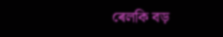ৰেলকি বড়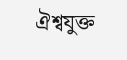ঐশ্বযুক্ত